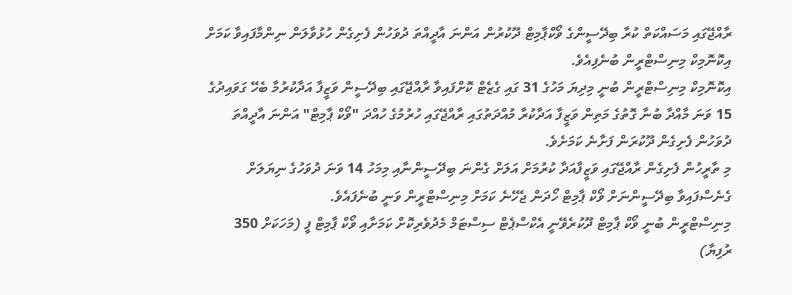ރާއްޖޭގައި މަސައްކަތް ކުރާ ބިދޭސީންގެ ވޯކްޕާމިޓް ދޫކުރުން އަންނަ އާދީއްތަ ދުވަހުން ފެށިގެން ހުޅުވާލަން ނިންމާފައިވާ ކަމަށް އިކޮނޮމިކް މިނިސްޓްރީން ބުނެފިއެވެ.
އިކޮނޮމިކް މިނިސްޓްރީން ބުނީ މިދިޔަ މަހުގެ 31 ގައި ގެޒެޓް ކޮށްފައިވާ ރާއްޖޭގައި ބިދޭސީން ވަޒީފާ އަދާކުރުމާ ބެހޭ ގަވައިދުގެ 15 ވަނަ މާއްދާ ބުނާ ގޮތުގެ މަތިން ވަޒީފާ އަދާކުރާ މުއްދަތުގައި ރާއްޖޭގައި ހުރުމުގެ ހުއްދަ "ވޯކް ޕާމިޓް" އަންނަ އާދީއްތަ ދުވަހުން ފެށިގެން ދޫކުރަން ފަށާނެ ކަމަށެވެ.
މި ތާރީހުން ފެށިގެން ރާއްޖޭގައި ވަޒީފާއަދާ ކުރުމަށް އަލަށް ގެންނަ ބިދޭސީންނާއި މިމަހު 14 ވަނަ ދުވަހުގެ ނިޔަލަށް ގެނެސްފައިވާ ބިދޭސީންނަށް ވޯކް ޕާމިޓް ހޯދަން ޖެހޭނެ ކަމަށް މިނިސްޓްރީން ވަނީ ބުނެފައެވެ.
މިނިސްޓްރީން ބުނީ ވޯކް ޕާމިޓް ދޫކުރެވޭނީ އެކްސްޕެޓް ސިސްޓަމް މެދުވެރިކޮށް ކަމަށާއި ވޯކް ޕާމިޓް ފީ (މަހަކަށް 350 ރުފިޔާ)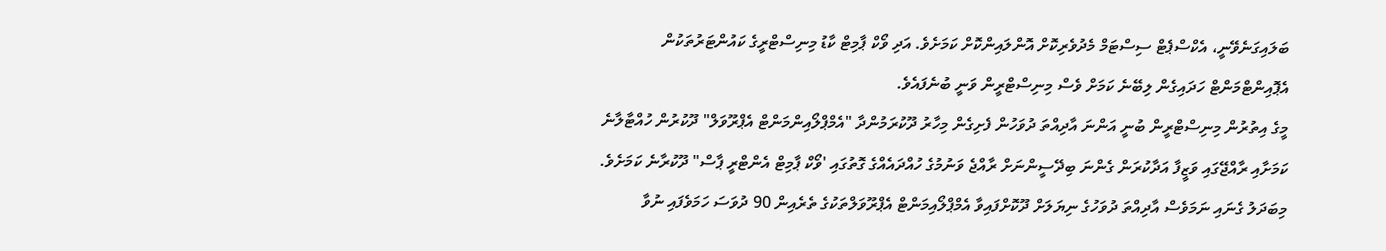ބަލައިގަނެވޭނީ، އެކްސްޕެޓް ސިސްޓަމް މެދުވެރިކޮށް އޮންލައިންކޮށް ކަމަށެވެ. އަދި ވޯކް ޕާމިޓް ކާޑު މިނިސްޓްރީގެ ކައުންޓަރުތަކުން އެޕޮއިންޓްމަންޓް ހަދައިގެން ލިބޭނެ ކަމަށް ވެސް މިނިސްޓްރީން ވަނީ ބުނެފައެވެ.
މީގެ އިތުރުން މިނިސްޓްރީން ބުނީ އަންނަ އާދިއްތަ ދުވަހުން ފެށިގެން މިހާރު ދޫކުރަމުންދާ "އެމްޕްލޯއިންމަންޓް އެޕްރޫވަލް" ދޫކުރުން ހުއްޓާލާނެ ކަމަށާއި ރާއްޖޭގައި ވަޒީފާ އަދާކުރަން ގެންނަ ބިދޭސީންނަށް ރާއްޖެ ވަނުމުގެ ހުއްދައެއްގެ ގޮތުގައި 'ވޯކް ޕާމިޓް އެންޓްރީ ޕާސް" ދޫކުރާނެ ކަމަށެވެ.
މިބަދަލު ގެނައި ނަމަވެސް އާދިއްތަ ދުވަހުގެ ނިޔަލަށް ދޫކޮށްފައިވާ އެމްޕްލޯއިމަންޓް އެޕްރޫވަލްތަކުގެ ތެރެއިން 90 ދުވަސަ ހަމަވެފައި ނުވާ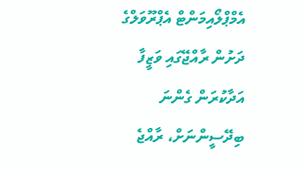އެމްޕްލޯއިމަންޓް އެޕްރޫވަލްގެ ދަށުން ރާއްޖޭގައި ވަޒީފާ އަދާކުރަން ގެންނަ ބިދޭސީންނަށް، ރާއްޖެ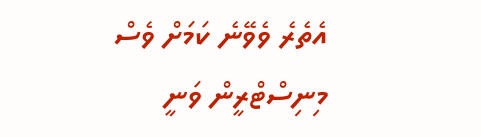އެތެރެ ވެވޭނެ ކަމަށް ވެސް މިނިސްޓްރީން ވަނީ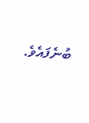ބުނެފައެވެ.